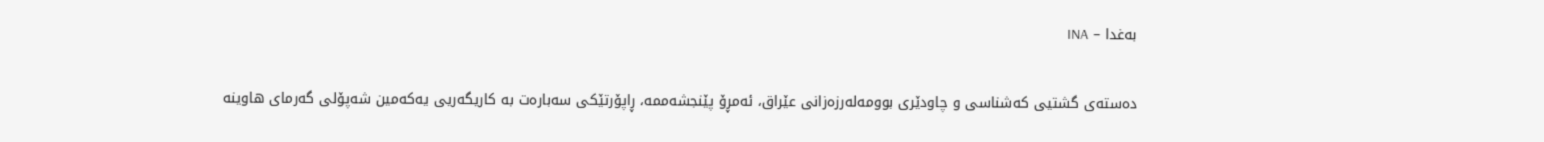بەغدا – INA

دەستەی گشتیی کەشناسی و چاودێری بوومەلەرزەزانی عێراق، ئەمڕۆ پێنجشەممە، ڕاپۆرتێکی سەبارەت بە کاریگەریی یەکەمین شەپۆلی گەرمای هاوینە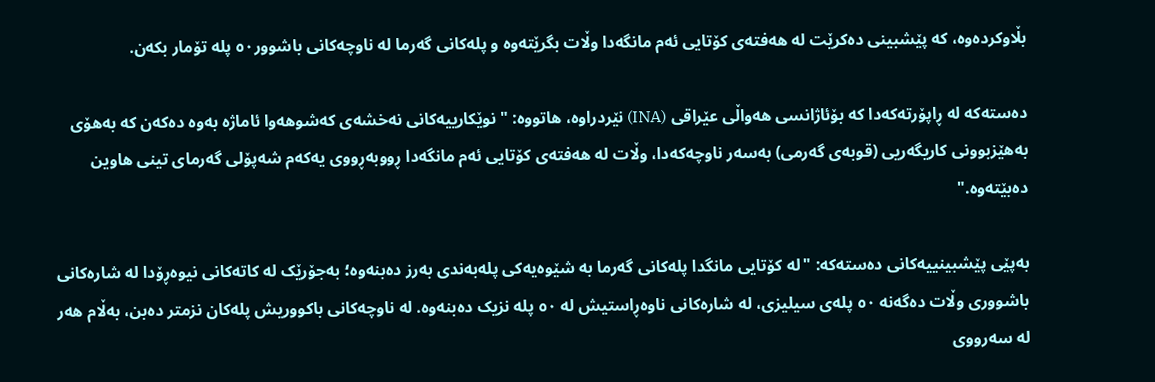بڵاوکردەوە، کە پێشبینی دەکرێت لە هەفتەی کۆتایی ئەم مانگەدا وڵات بگرێتەوە و پلەکانی گەرما لە ناوچەکانی باشوور٥٠ پلە تۆمار بکەن.

دەستەکە لە ڕاپۆرتەکەدا کە بۆئاژانسی هەواڵی عێراقی (INA) نێردراوە، هاتووە: "نوێکارییەکانی نەخشەی کەشوهەوا ئاماژە بەوە دەکەن کە بەهۆی بەهێزبوونی کاریگەریی (قوبەی گەرمی) بەسەر ناوچەکەدا، وڵات لە هەفتەی کۆتایی ئەم مانگەدا ڕووبەڕووی یەکەم شەپۆلی گەرمای تینی هاوین دەبێتەوە."

بەپێی پێشبینییەکانی دەستەکە: "لە کۆتایی مانگدا پلەکانی گەرما بە شێوەیەکی پلەبەندی بەرز دەبنەوە؛ بەجۆرێک لە کاتەکانی نیوەڕۆدا لە شارەکانی باشووری وڵات دەگەنە ٥٠ پلەی سیلیزی، لە شارەکانی ناوەڕاستیش لە ٥٠ پلە نزیک دەبنەوە. لە ناوچەکانی باکووریش پلەکان نزمتر دەبن، بەڵام هەر لە سەرووی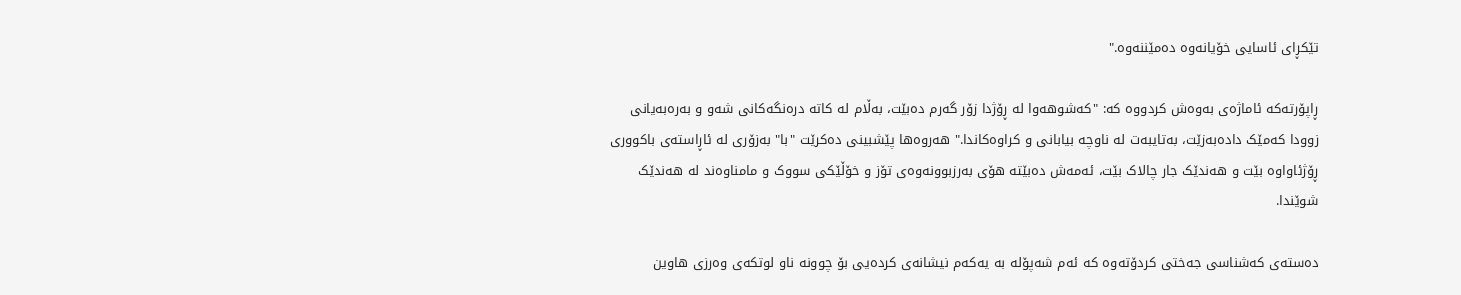تێکڕای ئاسایی خۆیانەوە دەمێننەوە."

ڕاپۆرتەکە ئاماژەی بەوەش کردووە کە: "کەشوهەوا لە ڕۆژدا زۆر گەرم دەبێت، بەڵام لە کاتە درەنگەکانی شەو و بەرەبەیانی زوودا کەمێک دادەبەزێت، بەتایبەت لە ناوچە بیابانی و کراوەکاندا." هەروەها پێشبینی دەکرێت "با" بەزۆری لە ئاڕاستەی باکووری ڕۆژئاواوە بێت و هەندێک جار چالاک بێت، ئەمەش دەبێتە هۆی بەرزبوونەوەی تۆز و خۆڵێکی سووک و مامناوەند لە هەندێک شوێندا.

دەستەی کەشناسی جەختی کردۆتەوە کە ئەم شەپۆلە بە یەکەم نیشانەی کردەیی بۆ چوونە ناو لوتکەی وەرزی هاوین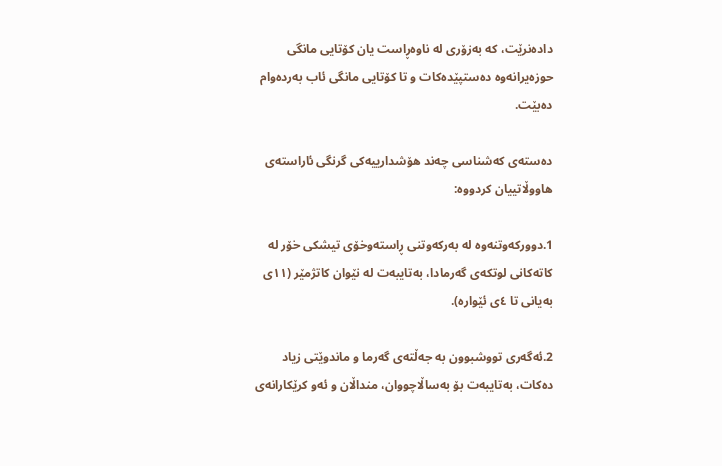دادەنرێت، کە بەزۆری لە ناوەڕاست یان کۆتایی مانگی حوزەیرانەوە دەستپێدەکات و تا کۆتایی مانگی ئاب بەردەوام دەبێت.

دەستەی کەشناسی چەند هۆشدارییەکی گرنگی ئاراستەی هاووڵاتییان کردووە:

1.دوورکەوتنەوە لە بەرکەوتنی ڕاستەوخۆی تیشکی خۆر لە کاتەکانی لوتکەی گەرمادا، بەتایبەت لە نێوان کاتژمێر (١١ی بەیانی تا ٤ی ئێوارە).

2.ئەگەری تووشبوون بە جەڵتەی گەرما و ماندوێتی زیاد دەکات، بەتایبەت بۆ بەساڵاچووان، منداڵان و ئەو کرێکارانەی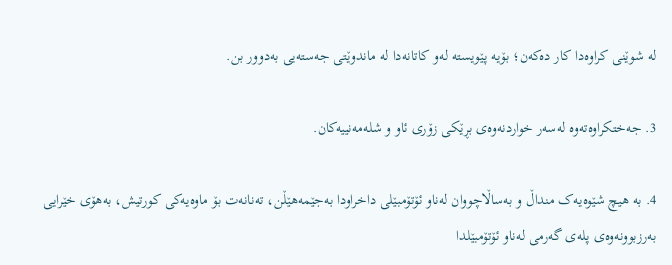لە شوێنی کراوەدا کار دەکەن؛ بۆیە پێویستە لەو کاتانەدا لە ماندوێتی جەستەیی بەدوور بن.

3. جەختکراوەتەوە لەسەر خواردنەوەی بڕێکی زۆری ئاو و شلەمەنییەکان.

4. بە هیچ شێوەیەک منداڵ و بەساڵاچووان لەناو ئۆتۆمبێلی داخراودا بەجێمەهێڵن، تەنانەت بۆ ماوەیەکی کورتیش، بەهۆی خێرایی بەرزبوونەوەی پلەی گەرمی لەناو ئۆتۆمبێلدا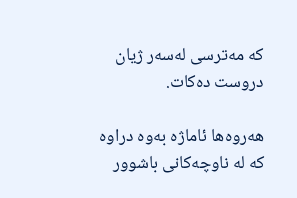کە مەترسی لەسەر ژیان دروست دەکات.

هەروەها ئاماژە بەوە دراوە کە لە ناوچەکانی باشوور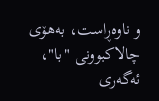و ناوەڕاست، بەهۆی چالاکبوونی "با"، ئەگەری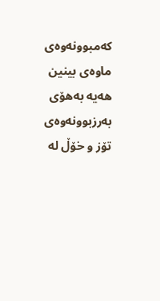کەمبوونەوەی ماوەی بینین هەیە بەهۆی بەرزبوونەوەی تۆز و خۆڵ لە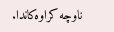ناوچە کراوەکاندا.